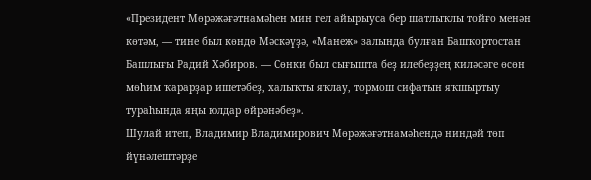«Президент Мөрәжәғәтнамәһен мин гел айырыуса бер шатлыҡлы тойғо менән көтәм, — тине был көндө Мәскәүҙә, «Манеж» залында булған Башҡортостан Башлығы Радий Хәбиров. — Сөнки был сығышта беҙ илебеҙҙең киләсәге өсөн мөһим ҡарарҙар ишетәбеҙ, халыҡты яҡлау, тормош сифатын яҡшыртыу тураһында яңы юлдар өйрәнәбеҙ».
Шулай итеп, Владимир Владимирович Мөрәжәғәтнамәһендә ниндәй төп йүнәлештәрҙе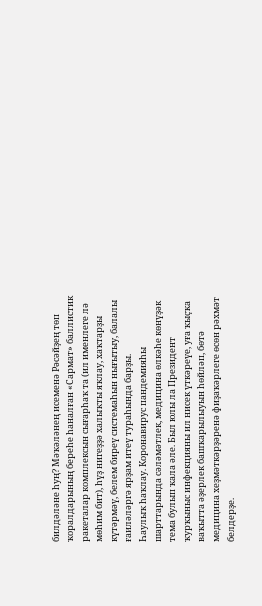билдәләне һуң? Мәҡәләнең исеменә Рәсәйҙең төп ҡоралдарының береһе һаналған «Сармат» баллистик ракеталар комплексын сығарһаҡ та (ил именлеге лә мөһим бит), һүҙ нигеҙҙә халыҡты яҡлау, хаҡтарҙы күтәрмәү, белем биреү системаһын нығытыу, балалы ғаиләләргә ярҙам итеү тураһында барҙы.
Һаулыҡ һаҡлау. Коронавирус пандемияһы шарттарында сәләмәтлек, медицина өлкәһе көнүҙәк тема булып ҡала әле. Был юлы ла Президент ҡурҡыныс инфекцияны ил нисек үткәреүе, уға ҡыҫҡа ваҡытта әҙерлек башҡарылыуын һөйләп, бөтә медицина хеҙмәткәрҙәренә фиҙаҡәрлеге өсөн рәхмәт белдерҙе.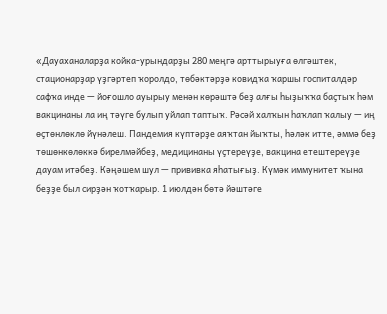«Дауаханаларҙа койка-урындарҙы 280 меңгә арттырыуға өлгәштек, стационарҙар үҙгәртеп ҡоролдо, төбәктәрҙә ковидҡа ҡаршы госпиталдәр сафҡа инде — йоғошло ауырыу менән көрәштә беҙ алғы һыҙыҡҡа баҫтыҡ һәм вакцинаны ла иң тәүге булып уйлап таптыҡ. Рәсәй халҡын һаҡлап ҡалыу — иң өҫтөнлөклө йүнәлеш. Пандемия күптәрҙе аяҡтан йыҡты, һәләк итте, әммә беҙ төшөнкөлөккә бирелмәйбеҙ, медицинаны үҫтереүҙе, вакцина етештереүҙе дауам итәбеҙ. Кәңәшем шул — прививка яһатығыҙ. Күмәк иммунитет ҡына беҙҙе был сирҙән ҡотҡарыр. 1 июлдән бөтә йәштәге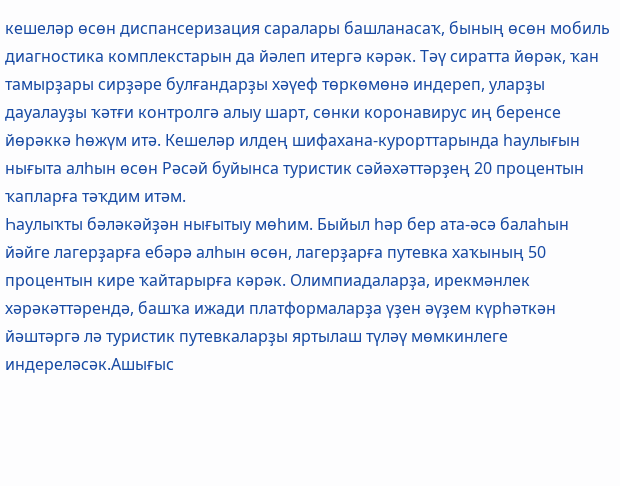кешеләр өсөн диспансеризация саралары башланасаҡ, бының өсөн мобиль диагностика комплекстарын да йәлеп итергә кәрәк. Тәү сиратта йөрәк, ҡан тамырҙары сирҙәре булғандарҙы хәүеф төркөмөнә индереп, уларҙы дауалауҙы ҡәтғи контролгә алыу шарт, сөнки коронавирус иң беренсе йөрәккә һөжүм итә. Кешеләр илдең шифахана-курорттарында һаулығын нығыта алһын өсөн Рәсәй буйынса туристик сәйәхәттәрҙең 20 процентын ҡапларға тәҡдим итәм.
Һаулыҡты бәләкәйҙән нығытыу мөһим. Быйыл һәр бер ата-әсә балаһын йәйге лагерҙарға ебәрә алһын өсөн, лагерҙарға путевка хаҡының 50 процентын кире ҡайтарырға кәрәк. Олимпиадаларҙа, ирекмәнлек хәрәкәттәрендә, башҡа ижади платформаларҙа үҙен әүҙем күрһәткән йәштәргә лә туристик путевкаларҙы яртылаш түләү мөмкинлеге индереләсәк.Ашығыс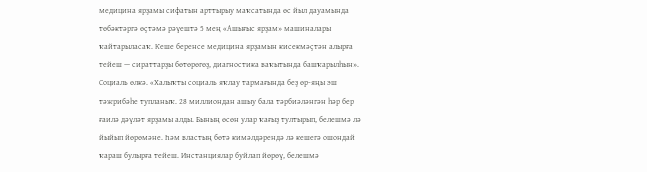медицина ярҙамы сифатын арттырыу маҡсатында өс йыл дауамында төбәктәргә өҫтәмә рәүештә 5 мең «Ашығыс ярҙам» машиналары ҡайтарыласаҡ. Кеше беренсе медицина ярҙамын кисекмәҫтән алырға тейеш — сираттарҙы бөтөрөгөҙ, диагностика ваҡытында башҡарылһын».
Социаль өлкә. «Халыҡты социаль яҡлау тармағында беҙ өр-яңы эш тәжрибәһе тупланыҡ. 28 миллиондан ашыу бала тәрбиәләнгән һәр бер ғаилә дәүләт ярҙамы алды. Бының өсөн улар ҡағыҙ тултырып, белешмә лә йыйып йөрөмәне. Һәм властың бөтә кимәлдәрендә лә кешегә ошондай ҡараш булырға тейеш. Инстанциялар буйлап йөрөү, белешмә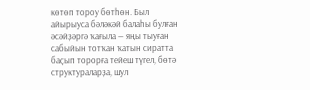көтөп тороу бөтһөн. Был айырыуса бәләкәй балаһы булған әсәйҙәргә ҡағыла — яңы тыуған сабыйын тотҡан ҡатын сиратта баҫып торорға тейеш түгел, бөтә структураларҙа, шул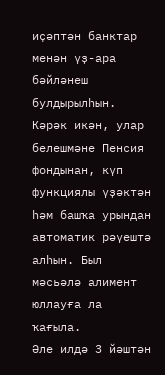иҫәптән банктар менән үҙ-ара бәйләнеш булдырылһын. Кәрәк икән, улар белешмәне Пенсия фондынан, күп функциялы үҙәктән һәм башҡа урындан автоматик рәүештә алһын. Был мәсьәлә алимент юллауға ла ҡағыла.
Әле илдә 3 йәштән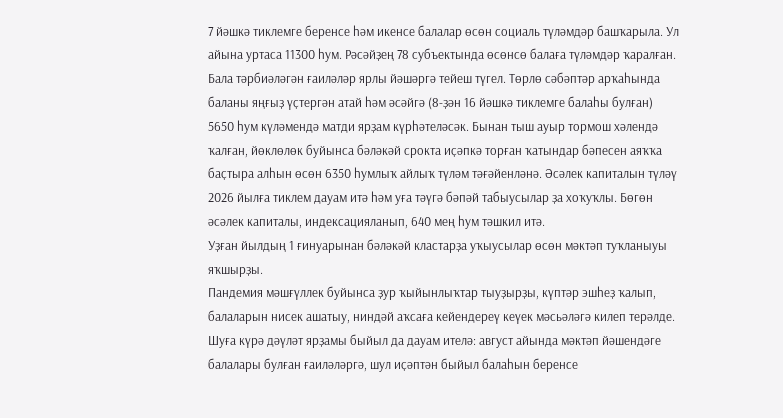7 йәшкә тиклемге беренсе һәм икенсе балалар өсөн социаль түләмдәр башҡарыла. Ул айына уртаса 11300 һум. Рәсәйҙең 78 субъектында өсөнсө балаға түләмдәр ҡаралған. Бала тәрбиәләгән ғаиләләр ярлы йәшәргә тейеш түгел. Төрлө сәбәптәр арҡаһында баланы яңғыҙ үҫтергән атай һәм әсәйгә (8-ҙән 16 йәшкә тиклемге балаһы булған) 5650 һум күләмендә матди ярҙам күрһәтеләсәк. Бынан тыш ауыр тормош хәлендә ҡалған, йөклөлөк буйынса бәләкәй срокта иҫәпкә торған ҡатындар бәпесен аяҡҡа баҫтыра алһын өсөн 6350 һумлыҡ айлыҡ түләм тәғәйенләнә. Әсәлек капиталын түләү 2026 йылға тиклем дауам итә һәм уға тәүгә бәпәй табыусылар ҙа хоҡуҡлы. Бөгөн әсәлек капиталы, индексацияланып, 640 мең һум тәшкил итә.
Уҙған йылдың 1 ғинуарынан бәләкәй кластарҙа уҡыусылар өсөн мәктәп туҡланыуы яҡшырҙы.
Пандемия мәшғүллек буйынса ҙур ҡыйынлыҡтар тыуҙырҙы, күптәр эшһеҙ ҡалып, балаларын нисек ашатыу, ниндәй аҡсаға кейендереү кеүек мәсьәләгә килеп терәлде. Шуға күрә дәүләт ярҙамы быйыл да дауам ителә: август айында мәктәп йәшендәге балалары булған ғаиләләргә, шул иҫәптән быйыл балаһын беренсе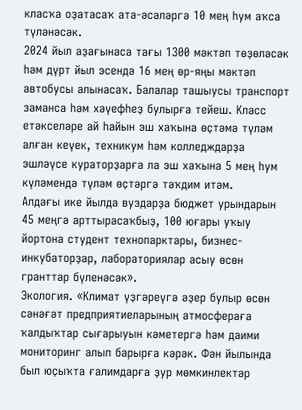класҡа оҙатасаҡ ата-әсәләргә 10 мең һум аҡса түләнәсәк.
2024 йыл аҙағынаса тағы 1300 мәктәп төҙөләсәк һәм дүрт йыл эсендә 16 мең өр-яңы мәктәп автобусы алынасаҡ. Балалар ташыусы транспорт заманса һәм хәүефһеҙ булырға тейеш. Класс етәкселәре ай һайын эш хаҡына өҫтәмә түләм алған кеүек, техникум һәм колледждарҙа эшләүсе кураторҙарға ла эш хаҡына 5 мең һум күләмендә түләм өҫтәргә тәҡдим итәм.
Алдағы ике йылда вуздарҙа бюджет урындарын 45 меңгә арттырасаҡбыҙ, 100 юғары уҡыу йортона студент технопарктары, бизнес-инкубаторҙар, лабораториялар асыу өсөн гранттар бүленәсәк».
Экология. «Климат үҙгәреүгә әҙер булыр өсөн сәнәғәт предприятиеларының атмосфераға ҡалдыҡтар сығарыуын кәметергә һәм даими мониторинг алып барырға кәрәк. Фән йылында был юҫыҡта ғалимдарға ҙур мөмкинлектәр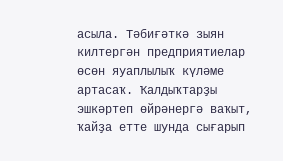асыла. Тәбиғәткә зыян килтергән предприятиелар өсөн яуаплылыҡ күләме артасаҡ. Ҡалдыҡтарҙы эшкәртеп өйрәнергә ваҡыт, ҡайҙа етте шунда сығарып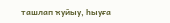ташлап ҡуйыу, һыуға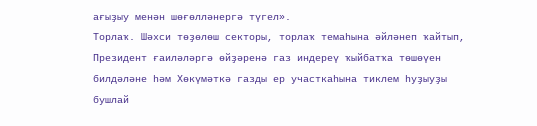ағыҙыу менән шөғөлләнергә түгел».
Торлаҡ. Шәхси төҙөлөш секторы, торлаҡ темаһына әйләнеп ҡайтып, Президент ғаиләләргә өйҙәренә газ индереү ҡыйбатҡа төшөүен билдәләне һәм Хөкүмәткә газды ер участкаһына тиклем һуҙыуҙы бушлай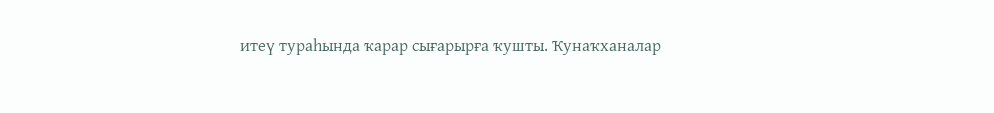итеү тураһында ҡарар сығарырға ҡушты. Ҡунаҡханалар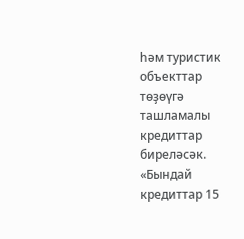һәм туристик объекттар төҙөүгә ташламалы кредиттар биреләсәк. «Бындай кредиттар 15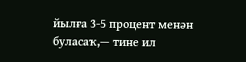йылға 3-5 процент менән буласаҡ,— тине ил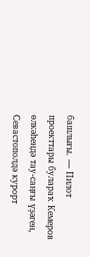башлығы. — Пилот проекттары булараҡ Кемеров өлкәһендә тау-саңғы үҙәген, Севастополдә курорт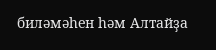биләмәһен һәм Алтайҙа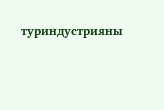туриндустрияны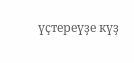үҫтереүҙе күҙ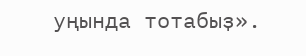уңында тотабыҙ».